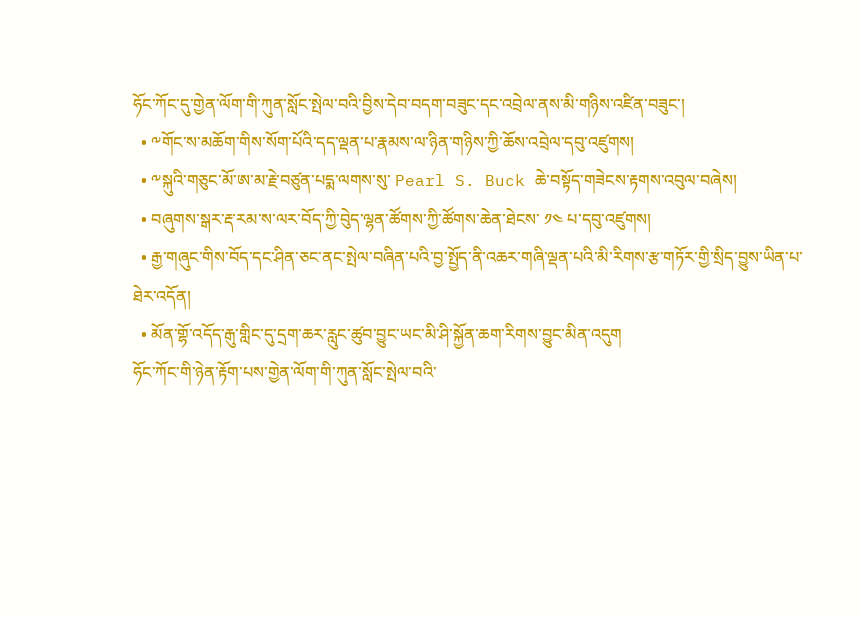ཧོང་ཀོང་དུ་གྱེན་ལོག་གི་ཀུན་སློང་སྤེལ་བའི་བྱིས་དེབ་བདག་བཟུང་དང་འབྲེལ་ནས་མི་གཉིས་འཛིན་བཟུང་།
  • ༸གོང་ས་མཆོག་གིས་སོག་པོའི་དད་ལྡན་པ་རྣམས་ལ་ཉིན་གཉིས་ཀྱི་ཆོས་འབྲེལ་དབུ་འཛུགས།
  • ༸སྐུའི་གཅུང་མོ་ཨ་མ་རྗེ་བཙུན་པདྨ་ལགས་སུ་ Pearl S. Buck ཆེ་བསྟོད་གཟེངས་རྟགས་འབུལ་བཞེས།
  • བཞུགས་སྒར་རྡ་རམ་ས་ལར་བོད་ཀྱི་བེུད་ལྷན་ཚོགས་ཀྱི་ཚོགས་ཆེན་ཐེངས་ ༡༤ པ་དབུ་འཛུགས།
  • རྒྱ་གཞུང་གིས་བོད་དང་ཤིན་ཅང་ནང་སྤེལ་བཞིན་པའི་བྱ་སྤྱོད་ནི་འཆར་གཞི་ལྡན་པའི་མི་རིགས་རྩ་གཏོར་གྱི་སྲིད་བྱུས་ཡིན་པ་ཐེར་འདོན།
  • མོན་གྷོ་འདོད་རྒུ་གླིང་དུ་དྲག་ཆར་རླུང་ཚུབ་བྱུང་ཡང་མི་ཤི་སྐྱོན་ཆག་རིགས་བྱུང་མིན་འདུག
ཧོང་ཀོང་གི་ཉེན་རྟོག་པས་གྱེན་ལོག་གི་ཀུན་སློང་སྤེལ་བའི་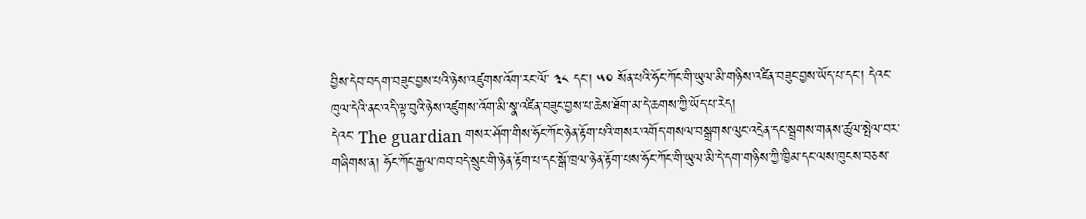བྱིས་དེབ་བདག་བཟུང་བྱས་པའི་ཉེས་འཛུགས་འོག་རང་ལོ་ ༣༨ དང་། ༥༠ སོན་པའི་ཧོང་ཀོང་གི་ཡུལ་མི་གཉིས་འཛིན་བཟུང་བྱས་ཡོད་པ་དང་། དེའང་ཁུལ་དེའི་ནང་འདི་ལྟ་བུའི་ཉེས་འཛུགས་འོག་མི་སྣ་འཛིན་བཟུང་བྱས་པ་ཆེས་ཐོག་མ་དེ་ཆགས་ཀྱི་ཡོད་པ་རེད།
དེའང་ The guardian གསར་ཤོག་གིས་ཧོང་ཀོང་ཉེན་རྟོག་པའི་གསར་འགོད་གསལ་བསྒྲགས་ལུང་འདྲེན་དང་སྦྲགས་གནས་ཚུལ་སྤེལ་བར་གཞིགས་ན། ཧོང་ཀོང་རྒྱལ་ཁབ་བདེ་སྲུང་གི་ཉེན་རྟོག་པ་དང་སྒོ་ཁྲལ་ཉེན་རྟོག་པས་ཧོང་ཀོང་གི་ཡུལ་མི་དེ་དག་གཉིས་ཀྱི་ཁྱིམ་དང་ལས་ཁུངས་བཅས་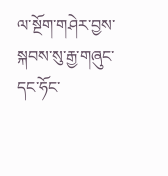ལ་སྔོག་གཤེར་བྱས་སྐབས་སུ་རྒྱ་གཞུང་དང་ཧོང་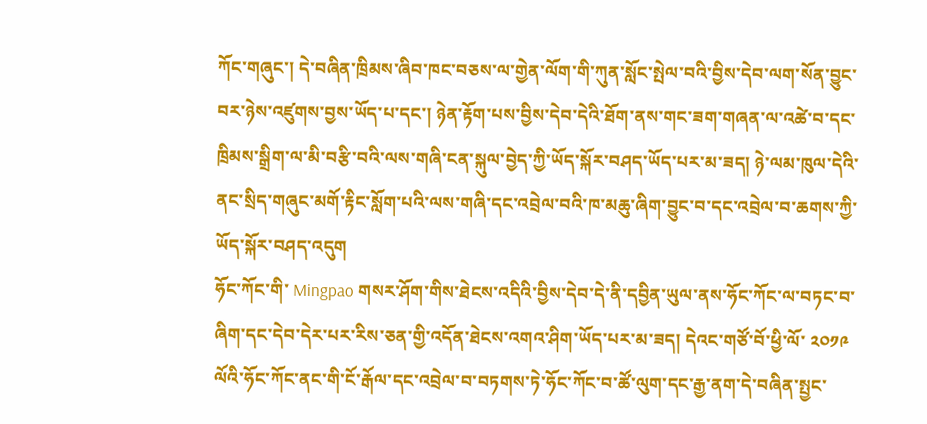ཀོང་གཞུང་། དེ་བཞིན་ཁྲིམས་ཞིབ་ཁང་བཅས་ལ་གྱེན་ལོག་གི་ཀུན་སློང་སྤེལ་བའི་བྱིས་དེབ་ལག་སོན་བྱུང་བར་ཉེས་འཛུགས་བྱས་ཡོད་པ་དང་། ཉེན་རྟོག་པས་བྱིས་དེབ་དེའི་ཐོག་ནས་གང་ཟག་གཞན་ལ་འཚེ་བ་དང་ཁྲིམས་སྒྲིག་ལ་མི་བརྩི་བའི་ལས་གཞི་ངན་སྐུལ་བྱེད་ཀྱི་ཡོད་སྐོར་བཤད་ཡོད་པར་མ་ཟད། ཉེ་ལམ་ཁུལ་དེའི་ནང་སྲིད་གཞུང་མགོ་རྟིང་སློག་པའི་ལས་གཞི་དང་འབྲེལ་བའི་ཁ་མཆུ་ཞིག་བྱུང་བ་དང་འབྲེལ་བ་ཆགས་ཀྱི་ཡོད་སྐོར་བཤད་འདུག
ཧོང་ཀོང་གི་ Mingpao གསར་ཤོག་གིས་ཐེངས་འདིའི་བྱིས་དེབ་དེ་ནི་དབྱིན་ཡུལ་ནས་ཧོང་ཀོང་ལ་བཏང་བ་ཞིག་དང་དེབ་དེར་པར་རིས་ཅན་གྱི་འདོན་ཐེངས་འགའ་ཤིག་ཡོད་པར་མ་ཟད། དེའང་གཙོ་བོ་ཕྱི་ལོ་ ༢༠༡༩ ལོའི་ཧོང་ཀོང་ནང་གི་ངོ་རྒོལ་དང་འབྲེལ་བ་བཏགས་ཏེ་ཧོང་ཀོང་བ་ཚོ་ལུག་དང་རྒྱ་ནག་དེ་བཞིན་སྤྱང་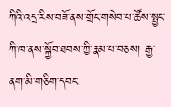ཀིའི་འདྲ་རིས་བཟོ་ནས་གྲོང་གསེབ་པ་ཚོས་སྤྱང་ཀི་ཁ་ནས་སྐྱོབ་ཐབས་ཀྱི་རྣམ་པ་བཅས། རྒྱ་ནག་མི་གཅིག་དབང་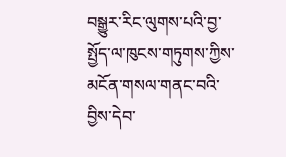བསྒྱུར་རིང་ལུགས་པའི་བྱ་སྤྱོད་ལ་ཁུངས་གཏུགས་ཀྱིས་མངོན་གསལ་གནང་བའི་བྱིས་དེབ་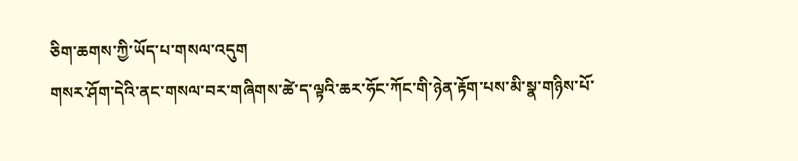ཅིག་ཆགས་ཀྱི་ཡོད་པ་གསལ་འདུག
གསར་ཤོག་དེའི་ནང་གསལ་བར་གཞིགས་ཚེ་ད་ལྟའི་ཆར་ཧོང་ཀོང་གི་ཉེན་རྟོག་པས་མི་སྣ་གཉིས་པོ་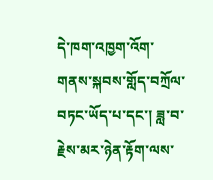དེ་ཁག་འཁྱག་འོག་གནས་སྐབས་གློད་བཀྲོལ་བཏང་ཡོད་པ་དང་། ཟླ་བ་རྗེས་མར་ཉེན་རྟོག་ལས་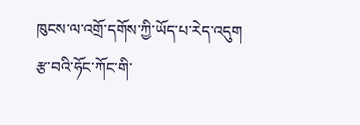ཁུངས་ལ་འགྲོ་དགོས་ཀྱི་ཡོད་པ་རེད་འདུག
རྩ་བའི་ཧོང་ཀོང་གི་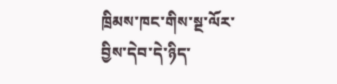ཁྲིམས་ཁང་གིས་སྔ་ལོར་བྱིས་དེབ་དེ་ཉིད་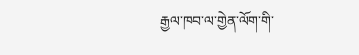རྒྱལ་ཁབ་ལ་གྱེན་ལོག་གི་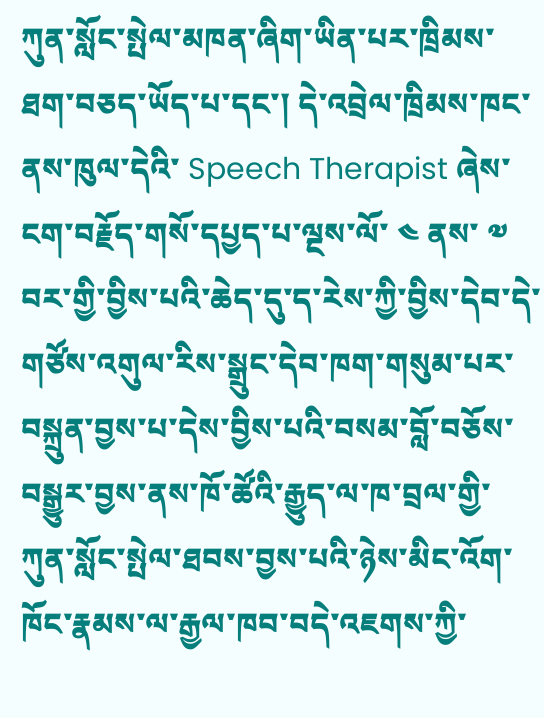ཀུན་སློང་སྤེལ་མཁན་ཞིག་ཡིན་པར་ཁྲིམས་ཐག་བཅད་ཡོད་པ་དང་། དེ་འབྲེལ་ཁྲིམས་ཁང་ནས་ཁུལ་དེའི་ Speech Therapist ཞེས་ངག་བརྗོད་གསོ་དཔྱད་པ་ལྔས་ལོ་ ༤ ནས་ ༧ བར་གྱི་བྱིས་པའི་ཆེད་དུ་ད་རེས་ཀྱི་བྱིས་དེབ་དེ་གཙོས་འགུལ་རིས་སྒྲུང་དེབ་ཁག་གསུམ་པར་བསྐྲུན་བྱས་པ་དེས་བྱིས་པའི་བསམ་བློ་བཅོས་བསྒྱུར་བྱས་ནས་ཁོ་ཚོའི་རྒྱུད་ལ་ཁ་བྲལ་གྱི་ཀུན་སློང་སྤེལ་ཐབས་བྱས་པའི་ཉེས་མིང་འོག་ཁོང་རྣམས་ལ་རྒྱལ་ཁབ་བདེ་འཇགས་ཀྱི་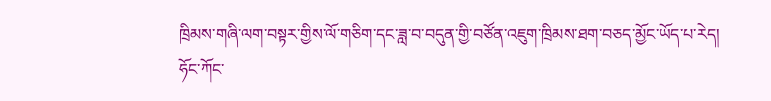ཁྲིམས་གཞི་ལག་བསྟར་གྱིས་ལོ་གཅིག་དང་ཟླ་བ་བདུན་གྱི་བཙོན་འཇུག་ཁྲིམས་ཐག་བཅད་མྱོང་ཡོད་པ་རེད།
ཧོང་ཀོང་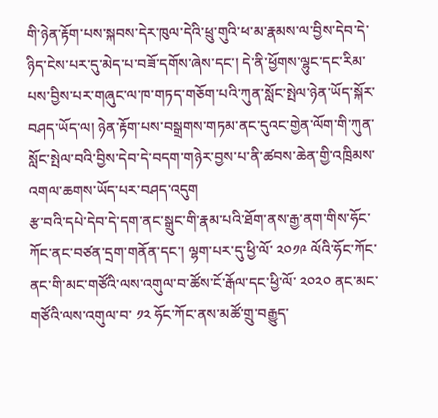གི་ཉེན་རྟོག་པས་སྐབས་དེར་ཁུལ་དེའི་ཕྲུ་གུའི་ཕ་མ་རྣམས་ལ་བྱིས་དེབ་དེ་ཉིད་ངེས་པར་དུ་མེད་པ་བཟོ་དགོས་ཞེས་དང་། དེ་ནི་ཕྱོགས་ལྷུང་དང་རིམ་པས་བྱིས་པར་གཞུང་ལ་ཁ་གཏད་གཅོག་པའི་ཀུན་སློང་སྤེལ་ཉེན་ཡོད་སྐོར་བཤད་ཡོད་ལ། ཉེན་རྟོག་པས་བསྒྲགས་གཏམ་ནང་དུའང་གྱེན་ལོག་གི་ཀུན་སློང་སྤེལ་བའི་བྱིས་དེབ་དེ་བདག་གཉེར་བྱས་པ་ནི་ཚབས་ཆེན་གྱི་འཁྲིམས་འགལ་ཆགས་ཡོད་པར་བཤད་འདུག
རྩ་བའི་དཔེ་དེབ་དེ་དག་ནང་སྒྲུང་གི་རྣམ་པའི་ཐོག་ནས་རྒྱ་ནག་གིས་ཧོང་ཀོང་ནང་བཙན་དྲག་གནོན་དང་། ལྷག་པར་དུ་ཕྱི་ལོ་ ༢༠༡༩ ལོའི་ཧོང་ཀོང་ནང་གི་མང་གཙོའི་ལས་འགུལ་བ་ཚོས་ངོ་རྒོལ་དང་ཕྱི་ལོ་ ༢༠༢༠ ནང་མང་གཙོའི་ལས་འགུལ་བ་ ༡༢ ཧོང་ཀོང་ནས་མཚོ་གྲུ་བརྒྱུད་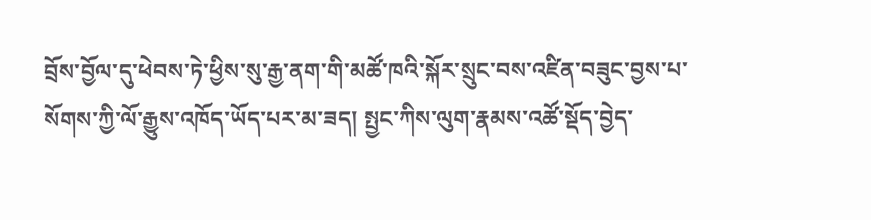བྲོས་བྱོལ་དུ་ཕེབས་ཏེ་ཕྱིས་སུ་རྒྱ་ནག་གི་མཚོ་ཁའི་སྐོར་སྲུང་བས་འཛིན་བཟུང་བྱས་པ་སོགས་ཀྱི་ལོ་རྒྱུས་འཁོད་ཡོད་པར་མ་ཟད། སྤྱང་ཀིས་ལུག་རྣམས་འཚོ་སྡོད་བྱེད་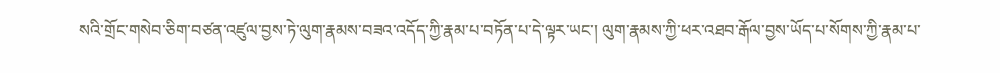སའི་གྲོང་གསེབ་ཅིག་བཙན་འཛུལ་བྱས་ཏེ་ལུག་རྣམས་བཟའ་འདོད་ཀྱི་རྣམ་པ་བཏོན་པ་དེ་ལྟར་ཡང་། ལུག་རྣམས་ཀྱི་ཕར་འཐབ་རྒོལ་བྱས་ཡོད་པ་སོགས་ཀྱི་རྣམ་པ་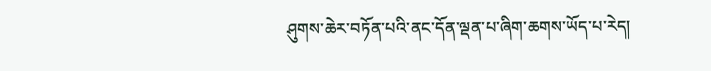ཤུགས་ཆེར་བཏོན་པའི་ནང་དོན་ལྡན་པ་ཞིག་ཆགས་ཡོད་པ་རེད།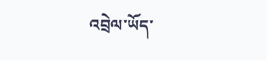འབྲེལ་ཡོད་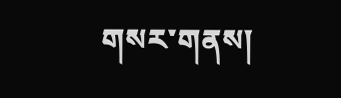གསར་གནས།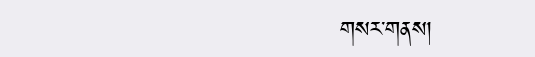གསར་གནས།